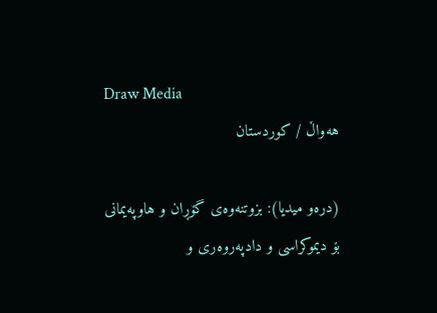Draw Media
هه‌واڵ / كوردستان

(درەو میدیا): بزوتنەوەی گۆڕان و هاوپەیمانی بۆ دیموكراسی و دادپەروەری و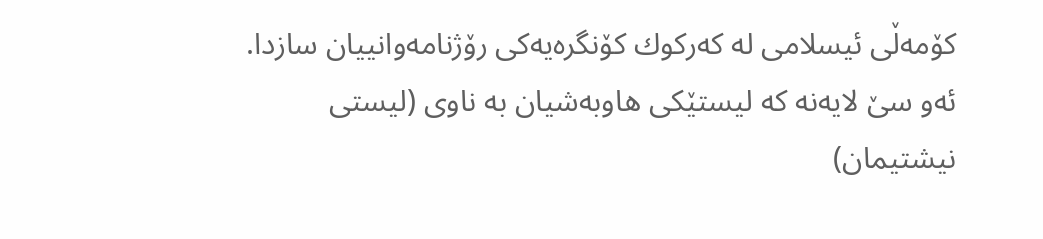كۆمەڵی ئیسلامی لە كەركوك كۆنگرەیەكی رۆژنامەوانییان سازدا. ئەو سێ لایەنە كە لیستێكی هاوبەشیان بە ناوی (لیستی نیشتیمان)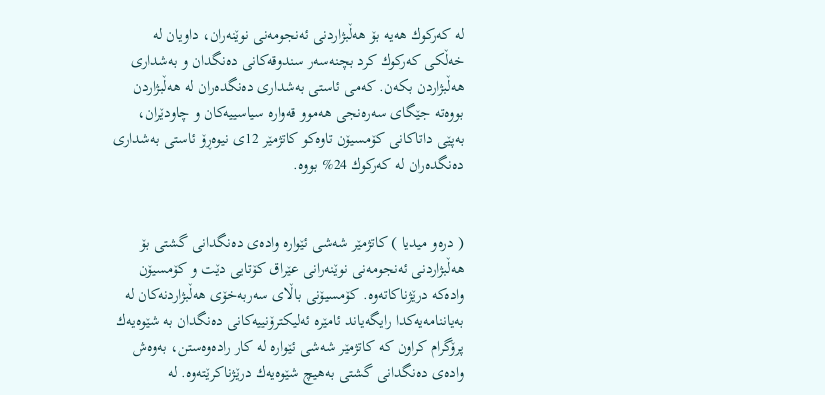لە كەركوك هەیە بۆ هەڵبژاردنی ئەنجومەنی نوێنەران، داویان لە خەڵكی كەركوك كرد بچنەسەر سندوقەكانی دەنگدان و بەشداری هەڵبژاردن بكەن. كەمی ئاستی بەشداری دەنگدەران لە هەڵبژاردن بووەتە جێگای سەرەنجی هەموو قەوارە سیاسییەكان و چاودێران، بەپێی داتاكانی كۆمسیۆن تاوەكو كاتژمێر 12ی نیوەڕۆ ئاستی بەشداری دەنگدەران لە كەركوك 24% بووە.


( درەو میدیا ) كاتژمێر شەشی ئێوارە وادەی دەنگدانی گشتی بۆ هەڵبژاردنی ئەنجومەنی نوێنەرانی عێراق كۆتایی دێت و كۆمسیۆن وادەكە درێژناكاتەوە. كۆمسیۆنی باڵای سەربەخۆی هەڵبژاردنەكان لە بەیاننامەیەكدا رایگەیاند ئامێرە ئەلیكترۆنییەكانی دەنگدان بە شێوەیەك پرۆگرام كراون كە كاتژمێر شەشی ئێوارە لە كار رادەوەستن، بەوەش وادەی دەنگدانی گشتی بەهیچ شێوەیەك درێژناكرێتەوە. لە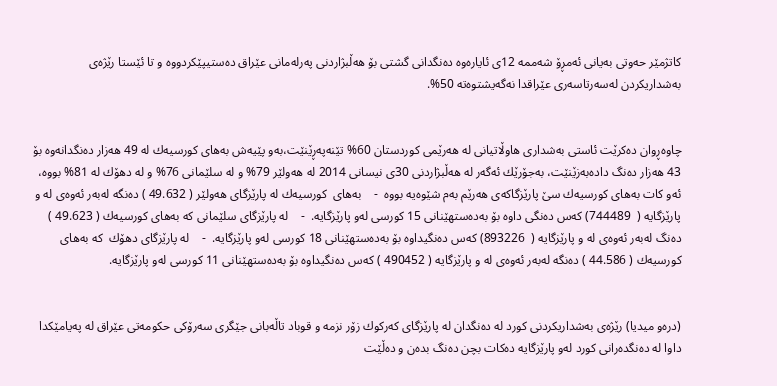كاتژمێر حەوتی بەیانی ئەمڕۆ شەممە 12ی ئایارەوە دەنگدانی گشتی بۆ هەڵبژاردنی پەرلەمانی عێراق دەستیپێكردووە و تا ئێستا رێژەی بەشداریكردن لەسەرتاسەری عێراقدا نەگەیشتوەتە 50%.


چاوەڕوان دەكرێت ئاستی بەشداری هاوڵاتیانی لە هەرێمی كوردستان 60% تێنەپەڕێنێت،بەو پێیەش بەهای كورسیەك لە 49 هەزار دەنگدانەوە بۆ 43 هەزار دەنگ دادەبەزێنێت، بەجۆرێك ئەگەر لە هەڵبژاردنی 30ی نیسانی 2014 لە هەولێر 79% و لە سلێمانی 76% و لە دهۆك لە 81% بووە، ئەو كات بەهای كورسیەك سێ پارێزگاكەی هەرێم بەم شێوەیە بووە  -    بەهای  كورسیەك لە پارێزگای هەولێر ( 49.632 ) دەنگە لەبەر ئەوەی لە و پارێزگایە (  744489) كەس دەنگی داوە بۆ بەدەستهێنانی 15 كورسی لەو پارێزگایە.  -    لە پارێزگای سلێمانی كە بەهای كورسیەك ( 49.623 ) دەنگ لەبەر ئەوەی لە و پارێزگایە (  893226) كەس دەنگیداوە بۆ بەدەستهێنانی 18 كورسی لەو پارێزگایە.  -    لە پارێزگای دهۆك  كە بەهای كورسیەك ( 44.586 ) دەنگە لەبەر ئەوەی لە و پارێزگایە ( 490452 ) كەس دەنگیداوە بۆ بەدەستهێنانی 11 كورسی لەو پارێزگایە.


(درەو میدیا) رێژەی بەشداریكردنی كورد لە دەنگدان لە پارێزگای كەركوك زۆر نزمە و قوباد تاڵەبانی جێگری سەرۆكی حكومەتی عێراق لە پەیامێكدا داوا لە دەنگدەرانی كورد لەو پارێزگایە دەكات بچن دەنگ بدەن و دەڵێت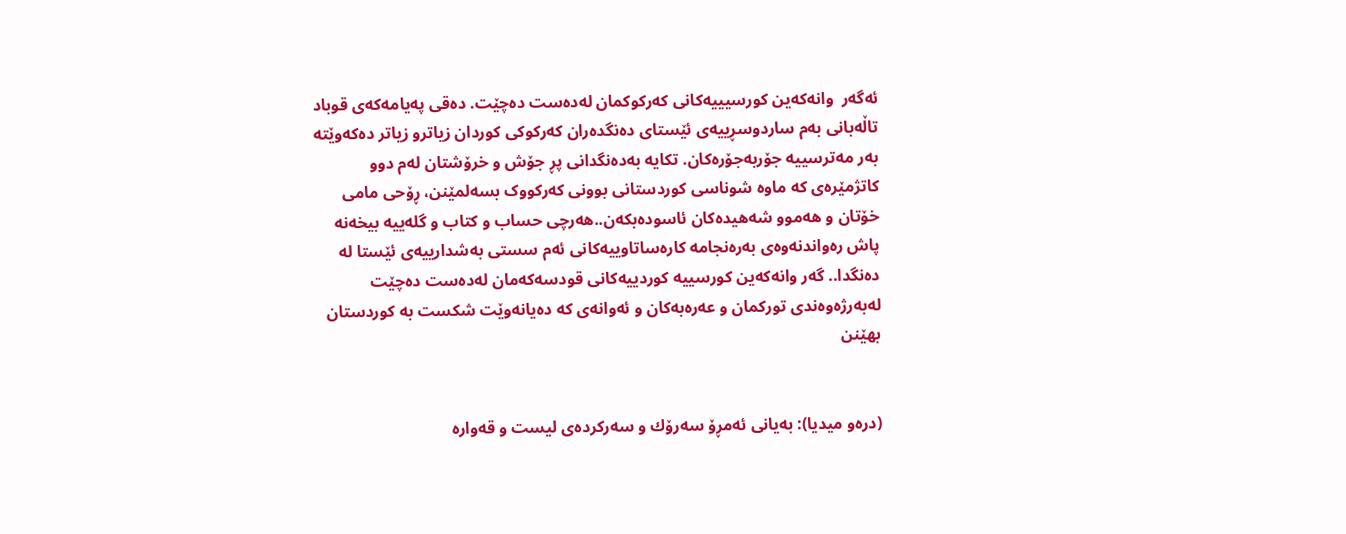ئەگەر  وانەكەین كورسیییەكانی كەركوكمان لەدەست دەچێت. دەقی پەیامەکەی قوباد تاڵەبانی به‌م ساردوسڕییه‌ی ئێستای ده‌نگده‌ران كه‌ركوكی كوردان زیاترو زیاتر ده‌كه‌وێته‌ به‌ر مه‌ترسییه‌ جۆربه‌جۆره‌كان. تكایه‌ به‌ده‌نگدانی پڕ جۆش و خرۆشتان له‌م دوو كاتژمێره‌ی كه‌ ماوه‌ شوناسی كوردستانی بوونی کەرکووک بسەلمێنن، ڕۆحی مامی خۆتان و هه‌موو شه‌هیده‌کان ئاسوده‌بكه‌ن..هه‌رچی حساب و كتاب و گله‌ییه‌ بیخه‌نه‌ پاش ره‌واندنه‌وه‌ی به‌ره‌نجامه‌ كاره‌ساتاوییه‌كانی ئه‌م سستی به‌شدارییه‌ی ئێستا له‌ ده‌نگدا.. گه‌ر وانه‌که‌ین کورسییه‌ کوردییه‌کانی قودسه‌که‌مان له‌ده‌ست ده‌چێت له‌به‌رژه‌وه‌ندی تورکمان و عه‌ره‌به‌کان و ئەوانەی کە دەیانەوێت شکست بە کوردستان بهێنن


(درەو میدیا): بەیانی ئەمڕۆ سەرۆك و سەركردەی لیست و قەوارە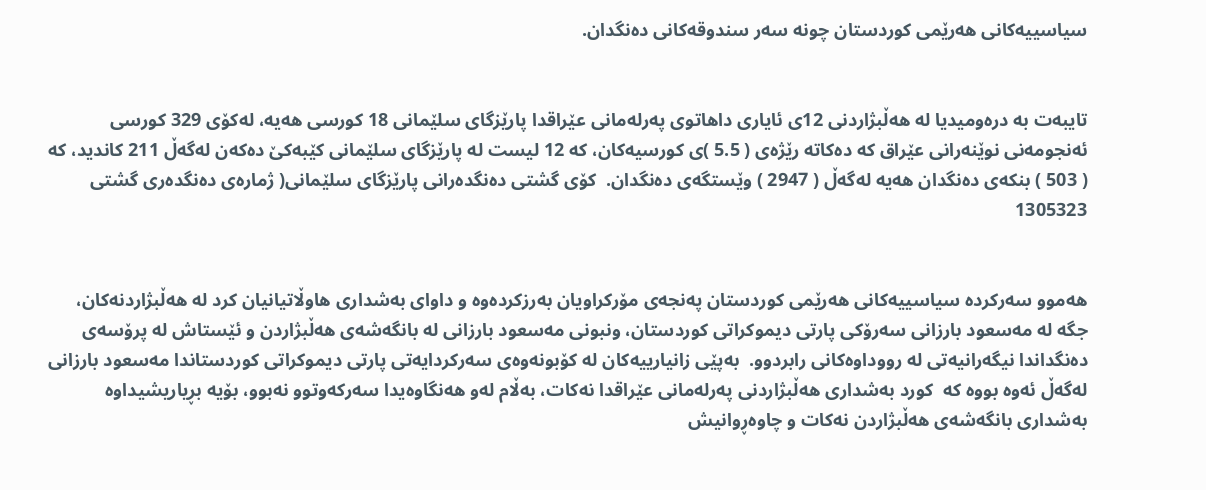سیاسییەكانی هەرێمی كوردستان چونە سەر سندوقەكانی دەنگدان.


تایبەت بە درەومیدیا لە هەڵبژاردنی 12ی ئایاری داهاتوی پەرلەمانی عێراقدا پارێزگای سلێمانی 18 كورسی هەیە، لەكۆی 329 كورسی ئەنجومەنی نوێنەرانی عێراق كە دەكاتە رێژەی ( 5.5 )ی كورسیەكان، كە 12 لیست لە پارێزگای سلێمانی كێبەكێ دەكەن لەگەڵ 211 كاندید، كە ( 503 ) بنكەی دەنگدان هەیە لەگەڵ ( 2947 ) وێستگەی دەنگدان.  كۆی گشتی دەنگدەرانی پارێزگای سلێمانی( ژمارەی دەنگدەری گشتی   1305323


هەموو سەركردە سیاسییەكانی هەرێمی كوردستان پەنجەی مۆركراویان بەرزكردەوە و داوای بەشداری هاوڵاتیانیان كرد لە هەڵبژاردنەكان، جگە لە مەسعود بارزانی سەرۆكی پارتی دیموكراتی كوردستان، ونبونی مەسعود بارزانی لە بانگەشەی هەڵبژاردن و ئێستاش لە پرۆسەی دەنگداندا نیگەرانیەتی لە رووداوەكانی رابردوو.  بەپێی زانیارییەكان لە كۆبونەوەی سەركردایەتی پارتی دیموكراتی كوردستاندا مەسعود بارزانی لەگەڵ ئەوە بووە كە  كورد بەشداری هەڵبژاردنی پەرلەمانی عێراقدا نەكات، بەڵام لەو هەنگاوەیدا سەركەوتوو نەبوو، بۆیە بڕیاریشیداوە بەشداری بانگەشەی هەڵبژاردن نەكات و چاوەڕوانیش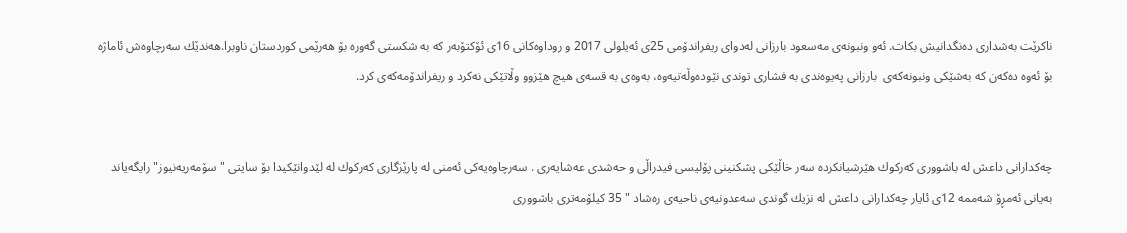ناكرێت بەشداری دەنگدانیش بكات. ئەو ونبونەی مەسعود بارزانی لەدوای ریفراندۆمی 25ی ئەیلولی 2017 و روداوەكانی 16ی ئۆكتۆبەر كە بە شكستی گەورە بۆ هەرێمی كوردستان ناوبرا.هەندێك سەرچاوەش ئاماژە بۆ ئەوە دەكەن كە بەشێكی ونبونەكەی  بارزانی پەیوەندی بە فشاری توندی نێودەوڵەتیەوە، بەوەی بە قسەی هیچ هێزوو وڵاتێكی نەكرد و ریفراندۆمەكەی كرد.


چەكدارانی داعش لە باشووری كەركوك هێرشیانكردە سەر خاڵێكی پشكنینی پۆلیسی فیدراڵی و حەشدی عەشایەری . سەرچاوەیەكی ئەمنی لە پارێزگاری كەركوك لە لێدوانێكیدا بۆ سایتی " سۆمەریەنیوز" رایگەیاند بەیانی ئەمڕۆ شەممە 12ی ئایار چەكدارانی داعش لە نزیك گوندی سەعدونیەی ناحیەی رەشاد " 35 كیلۆمەتری باشووری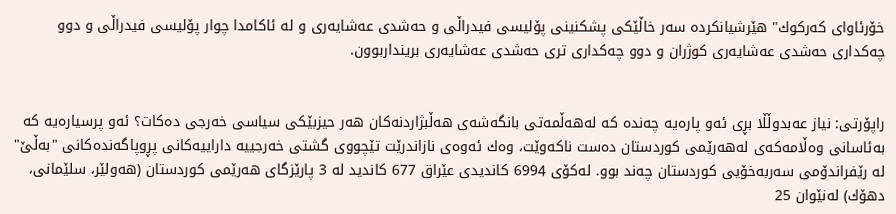خۆرئاوای كەركوك" هێرشیانكردە سەر خاڵێكی پشكنینی پۆلیسی فیدراڵی و حەشدی عەشایەری و لە ئاكامدا چوار پۆلیسی فیدراڵی و دوو چەكداری حەشدی عەشایەری كوژران و دوو چەكداری تری حەشدی عەشایەری برینداربوون.


راپۆرتی: نیاز عه‌بدوڵڵا بڕی ئه‌و پاره‌یه‌ چه‌نده‌ كه‌ له‌هه‌ڵمه‌تی بانگه‌شه‌ی هه‌ڵبژاردنه‌كان هه‌ر حیزبێكی سیاسی خه‌رجی ده‌كات؟ ئه‌و پرسیاره‌یه‌ كه‌ به‌ئاسانی وه‌ڵامه‌كه‌ی له‌هه‌رێمی كوردستان ده‌ست ناكه‌وێت، وه‌ك ئه‌وه‌ی نازاندرێت تێچووی گشتی خه‌رجییه‌ داراییه‌كانی پڕوپاگه‌نده‌كانی "به‌ڵێ" له‌ رێفراندۆمی سه‌ربه‌خۆیی كوردستان چه‌ند بوو. له‌كۆی 6994 كاندیدی عێراق 677 كاندید له‌ 3 پارێزگای هه‌رێمی كوردستان (هه‌ولێر، سلێمانی، دهۆك) له‌نێوان 25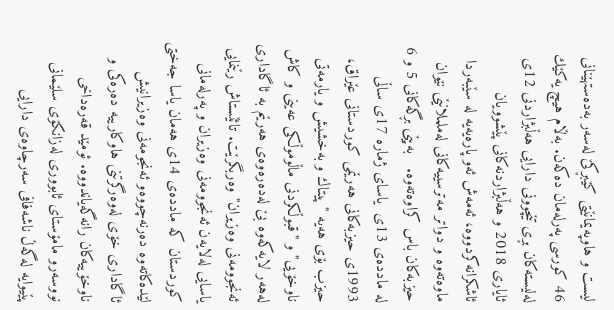لیست و هاوپه‌یمانێتی كێبڕكێ له‌سه‌ر به‌ده‌ستهێنانی 46 كورسی په‌رله‌مان ده‌كه‌ن. به‌ڵام هیچ یه‌كێك له‌لیسته‌كان بڕی تێچوونی دارایی هه‌ڵبژاردنی 12ی ئایاری 2018 و هه‌ڵبژاردنه‌كانی پێشوویان ئاشكرانه‌كردووه‌، ئه‌مه‌ش ئه‌و پاره‌یه‌یه‌‌ له‌ سێبه‌ردا ماوه‌ته‌وه‌ و دواتر مه‌ترسییه‌كانی له‌ململانێی نێوان حیزبه‌كان باس كراوه‌ته‌وه‌.   به‌پێی بڕگه‌كانی 5 و 6 له‌ مادده‌ی 13ی  یاسای ژماره‌ 17ی ساڵی 1993ی حیزبه‌كانی هه‌رێمی كوردستانی عێراق، حیزب بۆی هه‌یه‌ "پیتاك و به‌خشیش و یارمه‌تی ناوخۆیی" و "قبوڵكردنی ماڵوموڵكی عه‌ینی و كاش له‌هه‌ر لایه‌كه‌وه‌ بێ له‌ده‌ره‌وه‌ی هه‌رێم به‌ ئاگاداری ئه‌نجوومه‌نی وه‌زیران" وه‌ربگرێت. تائێستاش رێنمایی یاسایی له‌لا‌یه‌ن ئه‌نجوومه‌نی وه‌زیران و په‌رله‌مانی كوردستان كه‌ مادده‌ی‌ 14ی هه‌مان یاسا جه‌ختی لێده‌كاته‌وه‌ ده‌رنه‌چووه‌و ئه‌نجومه‌نی وه‌زیرانیش ئاگاداری خۆی له‌وه‌رگرتنی هاوكارییه‌ ده‌ره‌كی و ناوخۆییه‌كان رانه‌گه‌یاندووه‌. ئومێد قه‌ره‌داخی نووسه‌رو مامۆستای ئابووری له‌زانكۆی سلێمانی پێیوایه‌ له‌گه‌ڵ ناشه‌فافی سه‌رچاوه‌ی دارایی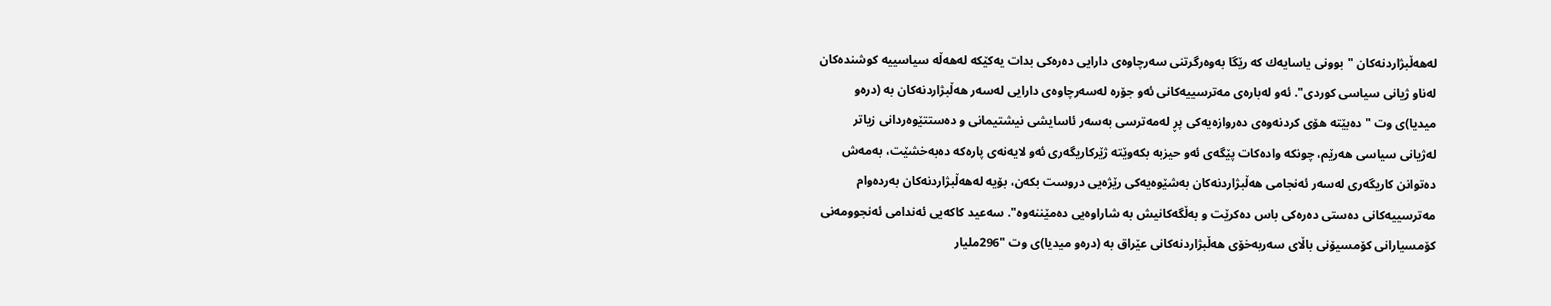له‌هه‌ڵبژاردنه‌كان "بوونی یاسایه‌ك كه‌ رێگا به‌وه‌رگرتنی سه‌رچاوه‌ی دارایی ده‌ره‌كی بدات یه‌كێكه‌ له‌هه‌ڵه‌ سیاسییه‌ كوشنده‌كان له‌ناو ژیانی سیاسی كوردی". ئه‌و له‌باره‌ی مه‌ترسییه‌كانی ئه‌و جۆره‌ له‌سه‌رچاوه‌ی دارایی له‌سه‌ر هه‌ڵبژاردنه‌كان به‌ (دره‌و میدیا)ی وت "ده‌بێته‌ هۆی كردنه‌وه‌ی ده‌روازه‌یه‌كی پڕ له‌مه‌ترسی به‌سه‌ر ئاسایشی نیشتیمانی و ده‌ستتێوه‌ردانی زیاتر له‌ژیانی سیاسی هه‌رێم، چونكه‌ واده‌كات پێگه‌ی ئه‌و حیزبه‌ بكه‌وێته‌ ژێركاریگه‌ری ئه‌و لایه‌نه‌ی پاره‌كه‌ ده‌به‌خشێت، به‌مه‌ش ده‌توانن كاریگه‌ری له‌سه‌ر ئه‌نجامی هه‌ڵبژاردنه‌كان به‌شێوه‌یه‌كی رێژه‌یی دروست بكه‌ن، بۆیه‌ له‌هه‌ڵبژاردنه‌كان به‌رده‌وام مه‌ترسییه‌كانی ده‌ستی ده‌ره‌كی باس ده‌كرێت و به‌ڵگه‌كانیش به‌ شاراوه‌یی ده‌مێننه‌وه‌". سه‌عید كاكه‌یی ئه‌ندامی ئه‌نجوومه‌نی كۆمسیارانی كۆمسیۆنی باڵای سه‌ربه‌خۆی هه‌ڵبژاردنه‌كانی عێراق به‌ (دره‌و میدیا)ی وت "296ملیار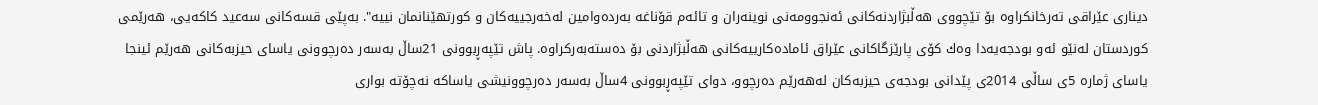دیناری عێراقی ته‌رخانكراوه‌ بۆ تێچووی هه‌ڵبژاردنه‌كانی ئه‌نجوومه‌نی نوینه‌ران و تائه‌م قۆناغه‌ به‌رده‌وامین له‌خه‌رجییه‌كان و كورتهێنانمان نییه‌". به‌پێی قسه‌كانی سه‌عید كاكه‌یی، هه‌رێمی كوردستان له‌نێو ئه‌و بودجه‌یه‌دا وه‌ك كۆی پارێزگاكانی عێراق ئاماده‌كارییه‌كانی هه‌ڵبژاردنی بۆ ده‌سته‌به‌ركراوه‌. پاش تێپه‌ڕبوونی 21ساڵ به‌سه‌ر ده‌رچوونی یاسای حیزبه‌كانی هه‌رێم ئینجا یاسای ژماره‌ 5ی ساڵی 2014ی پێدانی بودجه‌ی حیزبه‌كان له‌هه‌رێم ده‌رچوو، دوای تێپه‌ڕبوونی 4ساڵ به‌سه‌ر ده‌رچوونیشی یاساكه‌ نه‌چۆته‌ بواری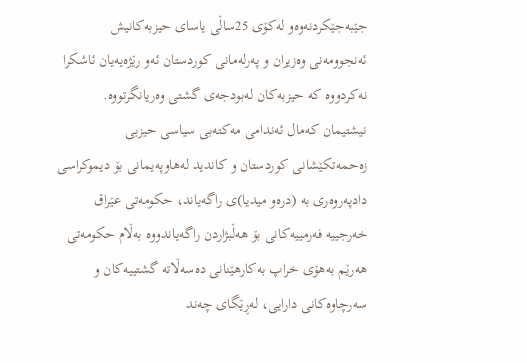جێبه‌جێكردنه‌وه‌و له‌كۆی 25ساڵی یاسای حیزبه‌كانیش ئه‌نجوومه‌نی وه‌زیران و په‌رله‌مانی كوردستان ئه‌و رێژه‌یه‌یان ئاشكرا نه‌كردووه‌ كه‌ حیزبه‌كان له‌بودجه‌ی گشتی وه‌ریانگرتووه‌.  نیشتیمان كه‌مال ئه‌ندامی مه‌كته‌بی سیاسی حیزبی زه‌حمه‌تكێشانی كوردستان و كاندید له‌هاوپه‌یمانی بۆ دیموكراسی دادپه‌روه‌ری به‌ (دره‌و میدیا)ی راگه‌یاند، حكومه‌تی عێراق خه‌رجییه‌ فه‌رمییه‌كانی بۆ هه‌ڵبژاردن راگه‌یاندووه‌ به‌ڵام حكومه‌تی هه‌رێم‌ به‌هۆی خراپ به‌كارهێنانی ده‌سه‌ڵاته‌ گشتییه‌كان و سه‌رچاوه‌كانی دارایی، له‌ڕێگای چه‌ند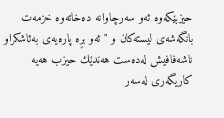حیزبێكه‌وه‌ ئه‌و سه‌رچاوانه‌ ده‌خاته‌وه‌‌ خزمه‌ت بانگه‌شه‌ی لیسته‌كان و "ئه‌و بڕه‌ پاره‌یه‌ی به‌ئاشكراو ناشه‌فافیش له‌ده‌ست هه‌ندێك حیزب هه‌یه‌ كاریگه‌ری له‌سه‌ر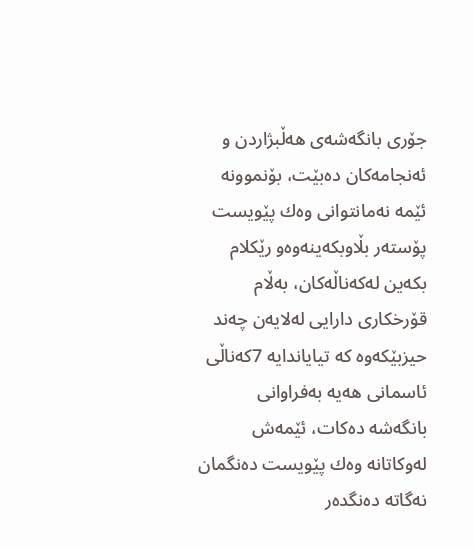جۆری بانگه‌شه‌ی هه‌ڵبژاردن و ئه‌نجامه‌كان ده‌بێت‌، بۆنموونه‌ ئێمه‌ نه‌مانتوانی وه‌ك پێویست پۆسته‌ر بڵاوبكه‌ینه‌وه‌و رێكلام بكه‌ین له‌كه‌ناڵه‌كان، به‌ڵام‌ قۆرخكاری دارایی له‌لایه‌ن چه‌ند حیزبێكه‌وه‌ كه‌ تیایاندایه‌ 7كه‌ناڵی ئاسمانی هه‌یه‌‌ به‌فراوانی بانگه‌شه‌ ده‌كات، ئێمه‌ش له‌وكاتانه‌ وه‌ك پێویست ده‌نگمان نه‌گاته‌ ده‌نگده‌ر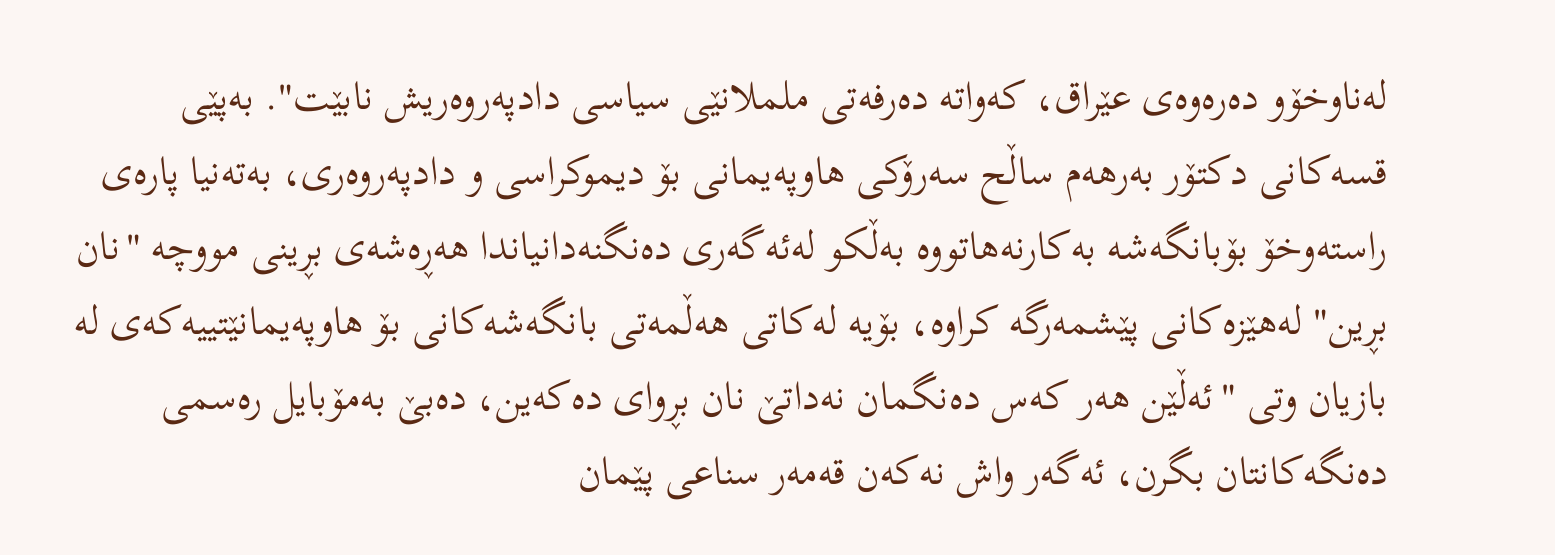له‌ناوخۆو ده‌ره‌وه‌ی عێراق، كه‌واته‌ ده‌رفه‌تی ململانێی سیاسی دادپه‌روه‌ریش نابێت". به‌پێی قسه‌كانی دكتۆر به‌رهه‌م ساڵح سه‌رۆكی هاوپه‌یمانی بۆ دیموكراسی و دادپه‌روه‌ری، به‌ته‌نیا پاره‌ی راسته‌و‌خۆ بۆبانگه‌شه‌ به‌كارنه‌هاتووه‌ به‌ڵكو له‌ئه‌گه‌ری ده‌نگنه‌دانیاندا هه‌ڕه‌شه‌ی بڕینی مووچه‌ "نان بڕین" له‌هێزه‌كانی پێشمه‌رگه‌ كراوه‌، بۆیه‌ له‌كاتی هه‌ڵمه‌تی بانگه‌شه‌كانی بۆ هاوپه‌یمانێتییه‌كه‌ی له‌ بازیان وتی "ئه‌ڵێن هه‌ر كه‌س ده‌نگمان نه‌داتێ نان بڕوای ده‌كه‌ین، ده‌بێ به‌مۆبایل ره‌سمی ده‌نگه‌كانتان بگرن، ئه‌گه‌ر واش نه‌كه‌ن قه‌مه‌ر سناعی پێمان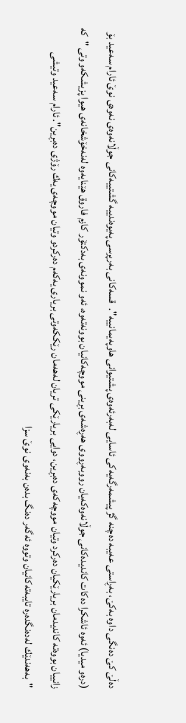ده‌ڵێ كێ ده‌نگی داوه‌ به‌كێ، به‌ڕاستی عه‌یبه‌ ده‌چنه‌ گژ پیشمه‌رگه‌یه‌كی ئاسایی له‌به‌رئه‌وه‌ی پشتیوانی هاوپه‌یمانییه".  قسه‌كانی به‌رپرسی په‌یوه‌ندییه‌ گشتییه‌كانی جوڵانه‌وه‌ی نه‌وه‌ی نوێ ئارام سه‌عید بۆ (دره‌و میدیا) ئه‌وه‌ ئاشكرا ده‌كات كاندیده‌كانی جوڵانه‌وه‌كه‌یان رووبه‌ڕووی هه‌ڕه‌شه‌ی بڕینی مووچه‌كانیان بوونه‌ته‌وه‌، ئه‌و نموونه‌ی به‌دكتۆر كازم فاروق هێنایه‌وه‌ له‌نه‌خۆشخانه‌ی هیوا پزیشكه‌و وتی "كه‌ زانییان بووه‌ته‌‌ كاندیدمان بریارێكیان ده‌ركرد وتیان مووچه‌كه‌ی ده‌بڕین، دوایی بریارێكی تریان له‌هه‌مان رێككه‌وتی بریاری یه‌كه‌م ده‌ركردو وتیان مووچه‌ی یه‌ك رۆژی ده‌بڕین". ئارام سه‌عید وتیشی "به‌هه‌ندێك له‌ده‌نگده‌ره‌ تایبه‌ته‌كانیان وتووه‌ ئه‌گه‌ر ده‌نگ بده‌ن به‌نه‌وی نوێ سزا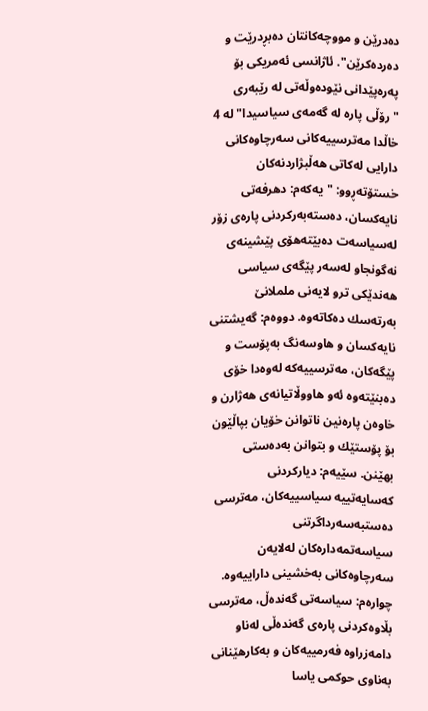ده‌درێن و مووچه‌كانتان ده‌بڕدرێت و ده‌رده‌كرێن". ئاژانسی ئه‌مریكی بۆ په‌ره‌پێدانی نێوده‌وڵه‌تی له‌ رێبه‌ری "رۆڵی پاره‌ له‌ گه‌مه‌ی سیاسیدا" له‌ 4 خاڵدا مه‌ترسییه‌كانی سه‌رچاوه‌كانی دارایی له‌كاتی هه‌ڵبژاردنه‌كان خستۆته‌ڕوو: "یه‌كه‌م: دهر‌فه‌تی نایه‌كسان، ده‌سته‌به‌ركردنی پاره‌ی زۆر له‌سیاسه‌ت ده‌بێته‌هۆی پێشینه‌ی نه‌گونجاو له‌سه‌ر پێگه‌ی سیاسی هه‌ندێكی ترو لایه‌نی ململانێ به‌رته‌سك ده‌كاته‌وه‌. دووه‌م: گه‌یشتنی نایه‌كسان و هاوسه‌نگ به‌پۆست و پێگه‌كان، مه‌ترسییه‌كه‌ له‌وه‌دا خۆی ده‌بنێته‌وه‌ ئه‌و هاووڵاتیانه‌ی هه‌ژارن و خاوه‌ن پاره‌نین ناتوانن خۆیان بپاڵێون بۆ پۆستێك و بتوانن به‌ده‌ستی بهێنن. سێیه‌م: دیاركردنی كه‌سایه‌تییه‌ سیاسییه‌كان، مه‌ترسی ده‌ستبه‌سه‌رداگرتنی سیاسه‌تمه‌داره‌كان له‌لایه‌ن سه‌رچاوه‌كانی به‌خشینی داراییه‌وه‌. چواره‌م: سیاسه‌تی گه‌نده‌ڵ، مه‌ترسی بڵاوه‌كردنی پاره‌ی گه‌نده‌ڵی له‌ناو دامه‌زراوه‌ فه‌رمییه‌كان و به‌كارهێنانی به‌ناوی حوكمی یاسا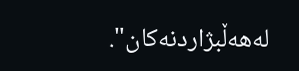له‌هه‌ڵبژاردنه‌كان".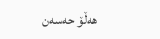هه‌ڵۆ حه‌سه‌ن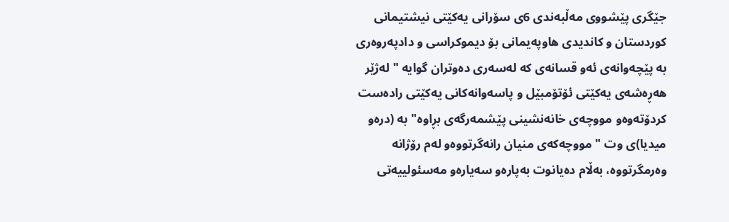جێگری پێشووی مه‌ڵبه‌ندی 6ی سۆرانی یه‌كێتی نیشتیمانی كوردستان و كاندیدی هاوپه‌یمانی بۆ دیموكراسی و دادپه‌روه‌ری به‌ پێچه‌وانه‌ی ئه‌و قسانه‌ی كه‌ له‌سه‌ری ده‌وتران گوایه‌ "له‌ژێر هه‌ڕه‌شه‌ی یه‌كێتی‌ ئۆتۆمبێل و پاسه‌وانه‌كانی یه‌كێتی راده‌ست كردۆته‌وه‌و مووچه‌ی خانه‌نشینی پێشمه‌رگه‌ی بڕاوه‌" به‌ (دره‌و میدیا)ی وت "مووچه‌كه‌ی منیان رانه‌گرتووه‌و له‌م رۆژانه‌ وه‌رمگرتووه‌، به‌ڵام ده‌یانوت به‌پاره‌و ‌سه‌یاره‌و مه‌سئولییه‌تی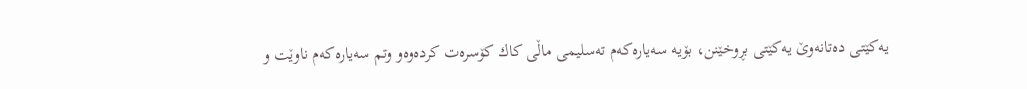یه‌كێتی ده‌تانه‌وێ یه‌كێتی بڕوخێنن، بۆیه‌ سه‌یاره‌كه‌م ته‌سلیمی ماڵی كاك كۆسره‌ت كرده‌وه‌و وتم سه‌یاره‌كه‌م ناوێت و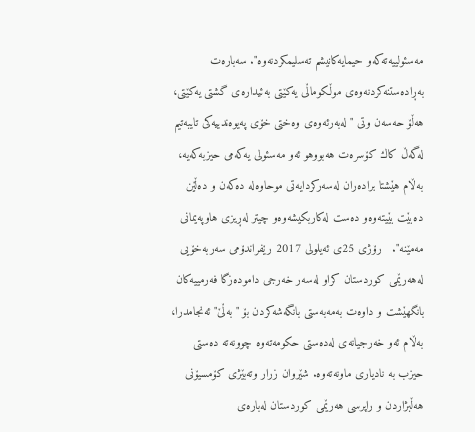مه‌سئولییه‌ته‌كه‌و‌ حیمایه‌كانیشم ته‌سلیمكردنه‌وه‌". سه‌باره‌ت به‌ڕاده‌ستنه‌كردنه‌وه‌ی موڵكوماڵی یه‌كێتی به‌ئیداره‌ی گشتی یه‌كێتی، هه‌ڵۆ حه‌سه‌ن وتی "له‌به‌رئه‌وه‌ی وه‌ختی خۆی په‌‌یوه‌ندییه‌كی تایبه‌تیم له‌گه‌ڵ كاك كۆسره‌ت هه‌بووهو ئه‌و مه‌سئولی یه‌كه‌می حیزبه‌كه‌یه، به‌ڵام هێشتا براده‌ران له‌سه‌ركردایه‌تی موحاوه‌له‌ ده‌كه‌ن و ده‌ڵێن ده‌بێت بێیته‌وه‌و ده‌ست له‌كاربكیشه‌وه‌و چیتر له‌ڕیزی هاوپه‌یمانی مه‌مێنه".   رۆژی 25ی ئه‌یلولی 2017 رێفراندۆمی سه‌ربه‌خۆیی له‌هه‌رێمی كوردستان كراو له‌سه‌ر خه‌رجی داموده‌زگا فه‌رمییه‌كان بانگهێشت و داوه‌ت به‌مه‌به‌ستی بانگه‌شه‌كردن بۆ "به‌ڵێ" ئه‌نجامدرا، به‌ڵام ئه‌و خه‌رجیانه‌ی له‌ده‌ستی حكومه‌ته‌وه‌ چوونه‌ته‌ ده‌ستی حیزب به‌ نادیاری ماونه‌ته‌وه‌. شێروان زرار وته‌بێژی كۆمسیۆنی هه‌ڵبژاردن و راپرسی هه‌رێمی كوردستان له‌باره‌ی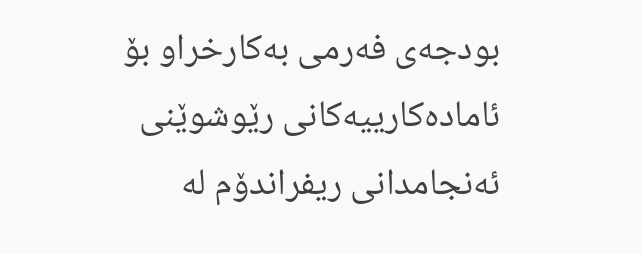بودجه‌ی فه‌رمی به‌كارخراو بۆ ئاماده‌كارییه‌كانی رێوشوێنی ئه‌نجامدانی ریفراندۆم له‌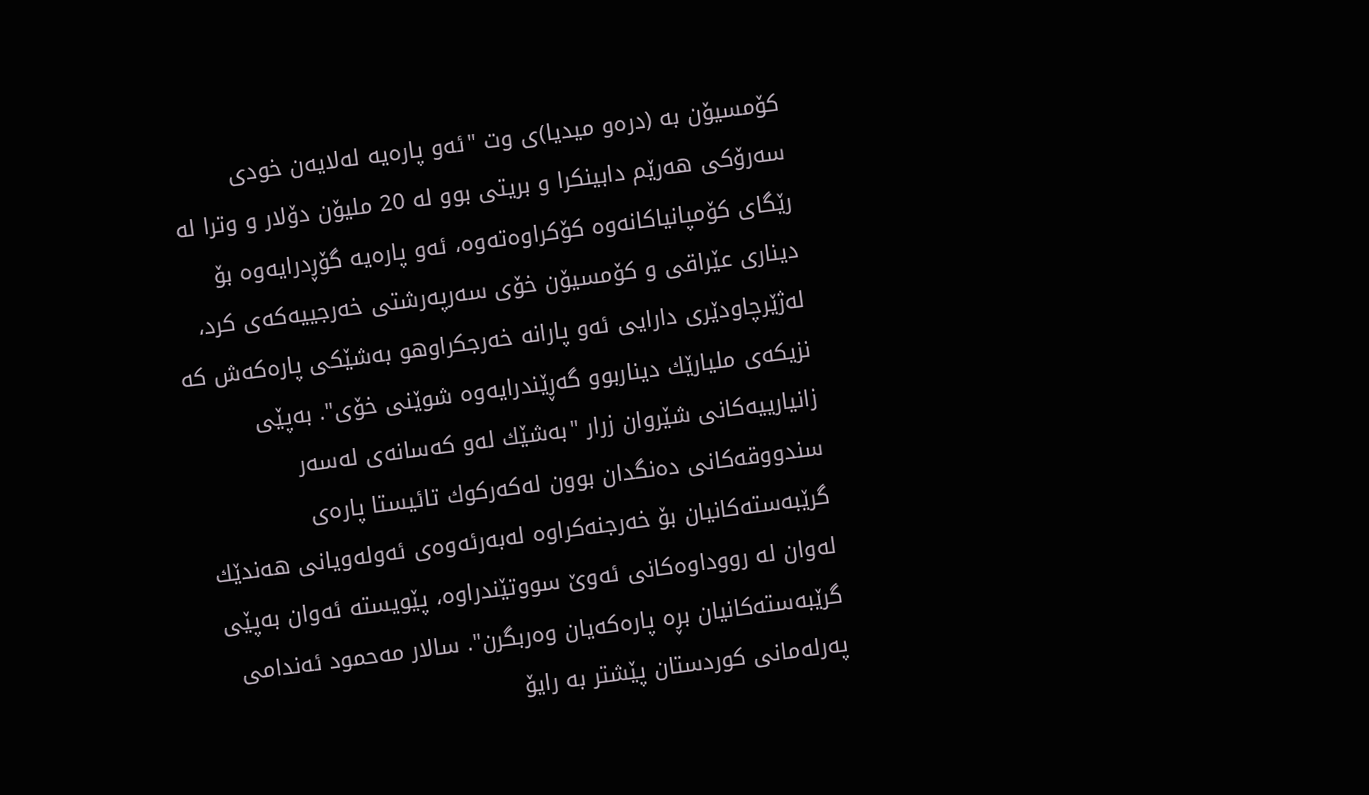كۆمسیۆن به‌ (دره‌و میدیا)ی وت "ئه‌و پاره‌یه‌ له‌لایه‌ن خودی سه‌رۆكی هه‌رێم دابینكرا و بریتی بوو‌ له‌ 20 ملیۆن دۆلار و وترا له‌ رێگای كۆمپانیاكانه‌وه‌ كۆكراوه‌ته‌وه‌، ئه‌و پاره‌یه‌ گۆڕدرایه‌وه‌ بۆ دیناری عێراقی و كۆمسیۆن خۆی سه‌رپه‌رشتی خه‌رجییه‌كه‌ی كرد‌، له‌ژێرچاودێری دارایی ئه‌و پارانه‌ خه‌رجكراوهو به‌شێكی پاره‌كه‌ش كه‌ نزیكه‌ی ملیارێك دیناربوو گه‌ڕێندرایه‌وه‌ شوێنی خۆی". به‌پێی زانیارییه‌كانی شێروان زرار "به‌شێك له‌و كه‌سانه‌ی له‌سه‌ر سندووقه‌كانی ده‌نگدان بوون له‌كه‌ركوك تائیستا پاره‌ی گرێبه‌سته‌كانیان بۆ خه‌رجنه‌كراوه‌ له‌به‌رئه‌وه‌ی‌ ئه‌وله‌ویانی هه‌ندێك له‌وان له‌ رووداوه‌كانی ئه‌وێ سوو‌تێندراوه‌، پێویسته‌ ئه‌وان به‌پێی گرێبه‌سته‌كانیان بڕه‌ پاره‌كه‌یان وه‌ربگرن". سالار مه‌حمود ئه‌ندامی په‌رله‌مانی كوردستان پێشتر به‌ رایۆ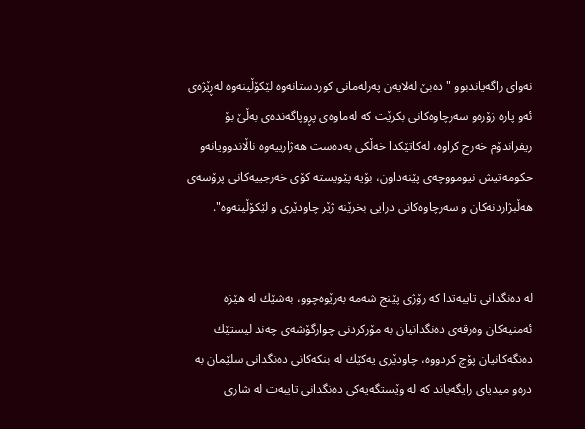نه‌وای راگه‌یاندبوو "ده‌بێ له‌لایه‌ن په‌رله‌مانی كوردستانه‌وه‌ لێكۆڵینه‌وه‌ له‌ڕێژه‌ی ئه‌و پاره‌ زۆره‌و سه‌رچاوه‌كانی بكرێت كه‌ له‌ماوه‌ی پڕوپاگه‌نده‌ی به‌ڵێ بۆ ریفراندۆم خه‌رج كراوه‌، له‌كاتێكدا خه‌ڵكی به‌ده‌ست هه‌ژارییه‌وه‌ ناڵاندوویانه‌و حكومه‌تیش نیومووچه‌ی پێنه‌داون، بۆیه‌ پێویسته‌ كۆی خه‌رجییه‌كانی پرۆسه‌ی هه‌ڵبژاردنه‌كان و سه‌رچاوه‌كانی درایی بخرێنه‌ ژێر چاودێری و لێكۆڵینه‌وه‌".


لە دەنگدانی تایبەتدا كە رۆژی پێنج شەمە بەرێوەچوو، بەشێك لە هێزە ئەمنیەكان وەرقەی دەنگدانیان بە مۆركردنی چوارگۆشەی چەند لیستێك دەنگەكانیان پۆچ كردووە، چاودێری یەكێك لە بنكەكانی دەنگدانی سلێمان بە درەو میدیای رایگەیاند كە لە وێستگەیەكی دەنگدانی تایبەت لە شاری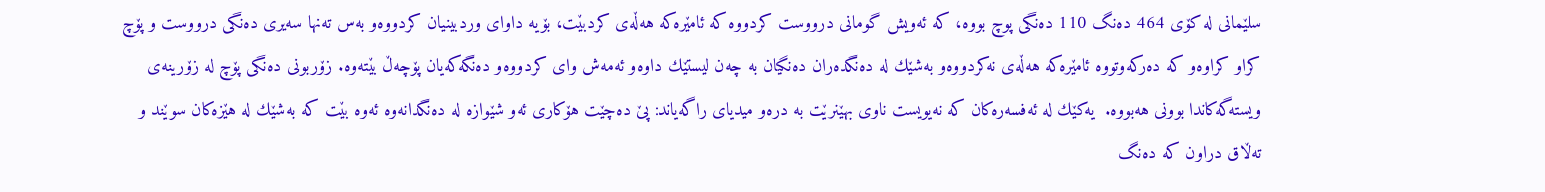سلێمانی لە كۆی 464 دەنگ 110 دەنگی پوچ بووە، كە ئەویش گومانی درووست كردووە كە ئامێرەكە هەڵەی كردبێت، بۆیە داوای وردبینیان كردووەو بەس تەنها سەیری دەنگی درووست و پۆچ كراو كراوەو كە دەركەوتووە ئامێرەكە هەڵەی نەكردووەو بەشێك لە دەنگدەران دەنگیان بە چەن لیستێك داوەو ئەمەش وای كردووەو دەنگەكەیان پۆچەڵ بێتەوە. زۆربونی دەنگی پۆچ لە زۆرینەی ویستەگەكاندا بوونی هەبووە.  یەكێك لە ئەفسەرەكان كە نەیویست ناوی بهێنرێت بە درەو میدیای راگەیاند: پێ دەچێت هۆكاری ئەو شێوازە لە دەنگدانەوە ئەوە بێت كە بەشێك لە هێزەكان سوێند و تەڵاق دراون كە دەنگ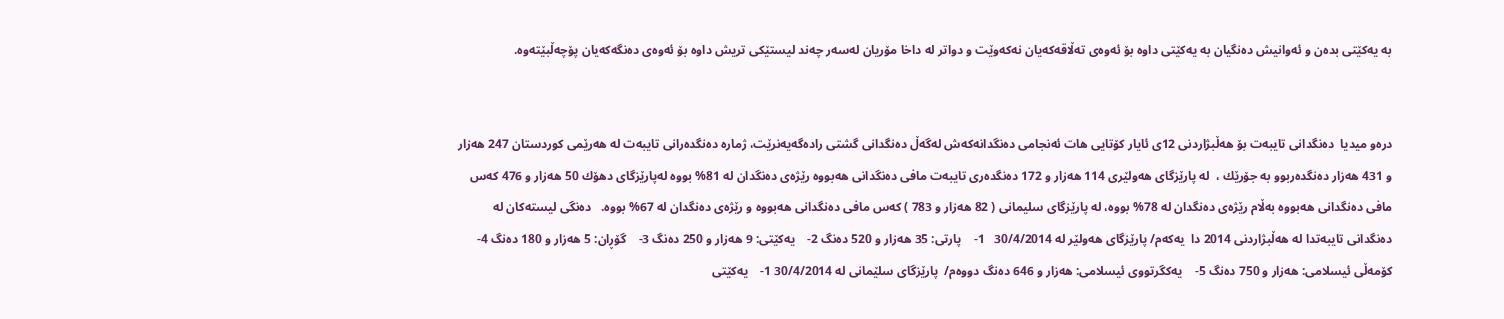بە یەكێتی بدەن و ئەوانیش دەنگیان بە یەكێتی داوە بۆ ئەوەی تەڵاقەكەیان نەكەوێت و دواتر لە داخا مۆریان لەسەر چەند لیستێكی تریش داوە بۆ ئەوەی دەنگەكەیان پۆچەڵبێتەوە.


درەو میدیا  دەنگدانی تایبەت بۆ هەڵبژاردنی 12ی ئایار كۆتایی هات ئەنجامی دەنگدانەكەش لەگەڵ دەنگدانی گشتی رادەگەیەنرێت، ژمارە دەنگدەرانی تایبەت لە هەرێمی كوردستان 247 هەزار و 431 هەزار دەنگدەربوو بە جۆرێك ،  لە پارێزگای هەولێری 114 هەزار و 172 دەنگدەری تایبەت مافی دەنگدانی هەبووە رێژەی دەنگدان لە 81% بووە لەپارێزگای دهۆك 50 هەزار و 476 كەس مافی دەنگدانی هەبووە بەڵام رێژەی دەنگدان لە 78% بووە، لە پارێزگای سلیمانی ( 82 هەزار و 783 ) كەس مافی دەنگدانی هەبووە و رێژەی دەنگدان لە 67% بووە.   دەنگی لیستەكان لە دەنگدانی تایبەتدا لە هەڵبژاردنی 2014 دا  یەكەم/ پارێزگای هەولێر لە 30/4/2014   1-    پارتی: 35 هەزار و 520 دەنگ 2-    یەكێتی: 9 هەزار و 250 دەنگ 3-    گۆڕان: 5 هەزار و 180 دەنگ 4-    كۆمەڵی ئیسلامی: هەزار و 750 دەنگ 5-    یەكگرتووی ئیسلامی: هەزار و 646 دەنگ دووەم/  پارێزگای سلێمانی لە 30/4/2014 1-    یەكێتی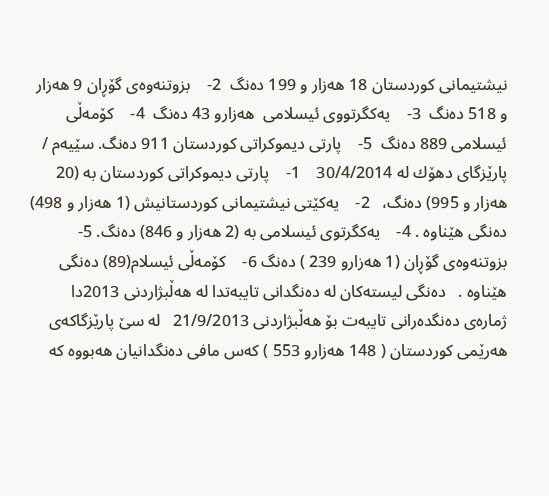نیشتیمانی كوردستان 18 هەزار و 199 دەنگ  2-    بزوتنەوەی گۆڕان 9 هەزار و 518 دەنگ  3-    یەكگرتووی ئیسلامی  هەزارو 43 دەنگ  4-    كۆمەڵی ئیسلامی 889 دەنگ  5-    پارتی دیموكراتی كوردستان 911 دەنگ. سێیەم / پارێزگای دهۆك لە 30/4/2014    1-    پارتی دیموكراتی كوردستان بە (20 هەزار و 995) دەنگ،   2-    یەكێتی‌ نیشتیمانی‌ كوردستانیش (1 هەزار و 498) دەنگی هێناوە . 4-    یەكگرتوی‌ ئیسلامی بە (2 هەزار و 846) دەنگ. 5-    بزوتنەوەی‌ گۆڕان (1 هەزارو 239 ) دەنگ 6-    كۆمەڵی‌ ئیسلام(89) دەنگی هێناوە .   دەنگی لیستەكان لە دەنگدانی تایبەتدا لە هەڵبژاردنی 2013دا ژمارەی دەنگدەرانی تایبەت بۆ هەڵبژاردنی 21/9/2013   لە سێ پارێزگاكەی هەرێمی كوردستان ( 148 هەزارو 553 ) كەس مافی دەنگدانیان هەبووە كە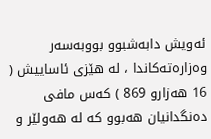ئەویش دابەشبوو بووبەسەر وەزارەتەكاندا ، لە هێزی ئاساییش ( 16 هەزارو 869 ) كەس مافی دەنگدانیان هەبوو كە لە هەولێر و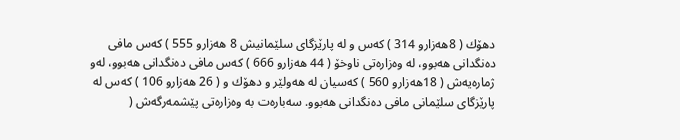دهۆك ( 8هەزارو 314 ) كەس و لە پارێزگای سلێمانیش 8 هەزارو 555 ) كەس مافی دەنگدانی هەبوو، لە وەزارەتی ناوخۆ ( 44 هەزارو 666 ) كەس مافی دەنگدانی هەبوو، لەو ژمارەیەش ( 18هەزارو 560 ) كەسیان لە هەولێر و دهۆك و ( 26 هەزارو 106 ) كەس لە پارێزگای سلێمانی مافی دەنگدانی هەبوو. سەبارەت بە وەزارەتی پێشمەرگەش (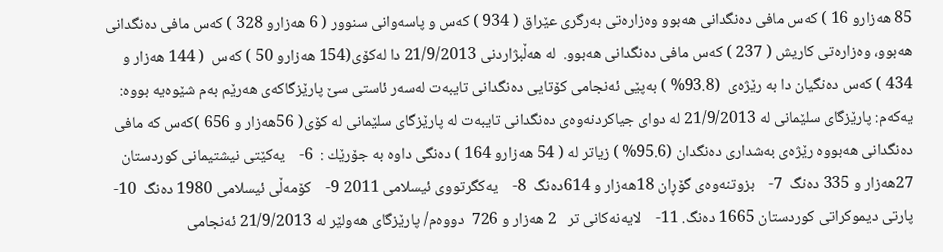85 هەزارو 16 ) كەس مافی دەنگدانی هەبوو وەزارەتی بەرگری عێراق ( 934 ) كەس و پاسەوانی سنوور ( 6 هەزارو 328 ) كەس مافی دەنگدانی هەبوو، وەزارەتی كاریش ( 237 ) كەس مافی دەنگدانی هەبوو.  لە هەڵبژاردنی 21/9/2013 دا لەكۆی(154 هەزارو 50 ) كەس  ( 144 هەزار و 434 ) كەس دەنگیان دا بە رێژەی  (93.8% ) بەپێی ئەنجامی كۆتایی دەنگدانی تایبەت لەسەر ئاستی سێ پارێزگاكەی هەرێم بەم شێوەیە بووە: یەكەم: پارێزگای سلێمانی لە 21/9/2013 لە دوای جیاكردنەوەی دەنگدانی تایبەت لە پارێزگای سلێمانی لە كۆی( 56هەزار و 656 )كەس كە مافی دەنگدانی هەبووە رێژەی بەشداری دەنگدان (95.6% ) زیاتر لە ( 54 هەزارو 164 ) دەنگی داوە بە جۆرێك :  6-    یەكێتی نیشتیمانی كوردستان 27هەزار و 335 دەنگ  7-    بزوتنەوەی گۆڕان 18هەزار و 614دەنگ  8-    یەكگرتووی ئیسلامی 2011 9-    كۆمەڵی ئیسلامی 1980 دەنگ  10-    پارتی دیموكراتی كوردستان 1665 دەنگ. 11-    لایەنەكانی تر   2 هەزار و 726  دووەم/ پارێزگای هەولێر لە 21/9/2013 ئەنجامی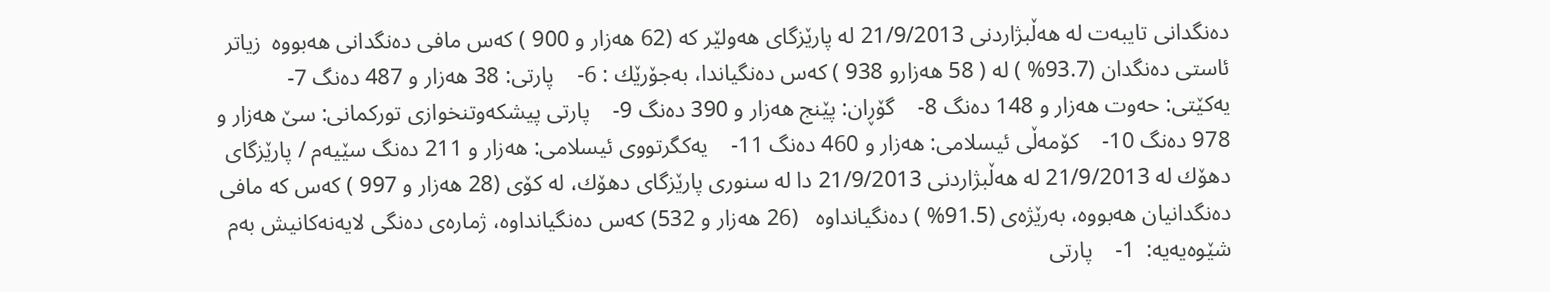دەنگدانی تایبەت لە هەڵبژاردنی 21/9/2013 لە پارێزگای هەولێر كە (62 هەزار و 900 ) كەس مافی دەنگدانی هەبووە  زیاتر ئاستی دەنگدان (93.7% ) لە ( 58 هەزارو 938 ) كەس دەنگیاندا، بەجۆرێك : 6-    پارتی: 38 هەزار و 487 دەنگ 7-    یەكێتی: حەوت هەزار و 148 دەنگ 8-    گۆڕان: پێنج هەزار و 390 دەنگ 9-    پارتی پیشكەوتنخوازی توركمانی: سێ هەزار و 978 دەنگ 10-    كۆمەڵی ئیسلامی: هەزار و 460 دەنگ 11-    یەكگرتووی ئیسلامی: هەزار و 211 دەنگ سێیەم / پارێزگای دهۆك لە 21/9/2013 لە هەڵبژاردنی 21/9/2013 دا لە سنوری پارێزگای دهۆك، لە كۆی (28 هەزار و 997 ) كەس كە مافی دەنگدانیان هەبووە، بەرێژەی (91.5% ) دەنگیانداوە   (26 هەزار و 532) كەس دەنگیانداوە، ژمارەی دەنگی لایەنەكانیش بەم شێوەیەیە:  1-    پارتی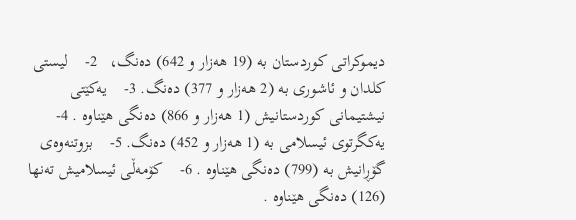دیموكراتی كوردستان بە (19 هەزار و 642) دەنگ،   2-    لیستی‌ كلدان و ئاشوری‌ بە (2 هەزار و 377) دەنگ. 3-    یەكێتی‌ نیشتیمانی‌ كوردستانیش (1 هەزار و 866) دەنگی هێناوە . 4-    یەكگرتوی‌ ئیسلامی بە (1 هەزار و 452) دەنگ. 5-    بزوتنەوەی‌ گۆڕانیش بە (799) دەنگی هێناوە . 6-    كۆمەڵی‌ ئیسلامیش تەنها (126) دەنگی هێناوە .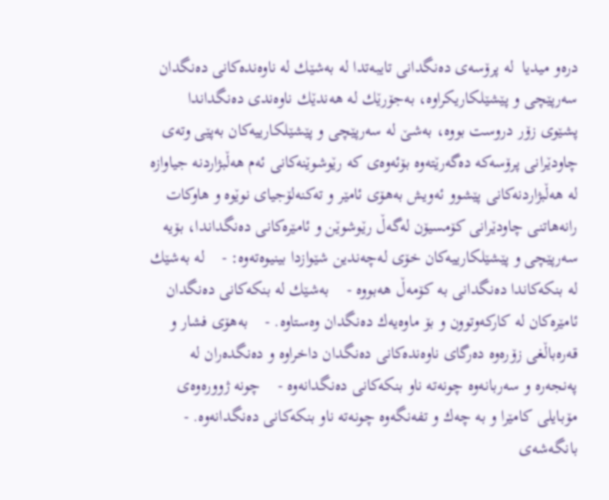درەو میدیا  لە پرۆسەی دەنگدانی تایبەتدا لە بەشێك لە ناوەندەكانی دەنگدان سەرپێچی و پێشێلكاریكراوە، بەجۆرێك لە هەندێك ناوەندی دەنگداندا پشێوی زۆر دروست بووە، بەشێ لە سەرپێچی و پێشێلكارییەكان بەپێی وتەی چاودێرانی پرۆسەكە دەگەرێتەوە بۆئەوەی كە رێوشوێنەكانی ئەم هەڵبژاردنە جیاوازە لە هەڵبژاردنەكانی پێشوو ئەویش بەهۆی ئامێر و تەكنەلۆجیای نوێوە و هاوكات رانەهاتنی چاودێرانی كۆمسیۆن لەگەڵ رێوشوێن و ئامێرەكانی دەنگداندا، بۆیە سەرپێچی و پێشێلكارییەكان خۆی لەچەندین شێوازدا بینیوەتەوە: -    لە بەشێك لە بنكەكاندا دەنگدانی بە كۆمەڵ هەبووە -    بەشێك لە بنكەكانی دەنگدان ئامێرەكان لە كاركەوتوون و بۆ ماوەیەك دەنگدان وەستاوە. -    بەهۆی فشار و قەرەباڵغی زۆرەوە دەرگای ناوەندەكانی دەنگدان داخراوە و دەنگدەران لە پەنجەرە و سەربانەوە چونەتە ناو بنكەكانی دەنگدانەوە -    چونە ژوورەوەی مۆبایلی كامێرا و بە چەك و تفەنگەوە چونەتە ناو بنكەكانی دەنگدانەوە. -    بانگەشەی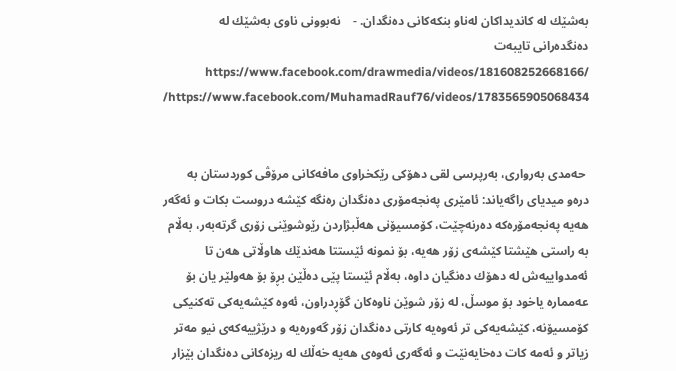بەشێك لە كاندیداكان لەناو بنكەكانی دەنگدان. -    نەبوونی ناوی بەشێك لە دەنگدەرانی تایبەت    https://www.facebook.com/drawmedia/videos/181608252668166/ https://www.facebook.com/MuhamadRauf76/videos/1783565905068434/


 حەمدی بەرواری، بەرپرسی لقی دهۆكی رێكخراوی مافەكانی مرۆڤی كوردستان بە درەو میدیای راگەیاند: ئامێری پەنجەمۆری دەنگدان رەنگە كێشە دروست بكات و ئەگەر هەیە پەنجەمۆرەكە دەرنەچێت، كۆمسیۆنی هەڵبژاردن رێوشوێنی زۆری گرتەبەر، بەڵام بە راستی هێشتا كێشەی زۆر هەیە، بۆ نمونە ئێستتا هەندێك هاوڵاتی هەن تا ئەمدواییەش لە دهۆك دەنگیان داوە، بەڵام ئێستا پێی دەڵێن بڕۆ بۆ هەولێر یان بۆ عەممارە یاخود بۆ موسڵ، لە زۆر شوێن ناوەكان گۆڕدراون، ئەوە كێشەیەكی تەكنیكی كۆمسیۆنە، كێشەیەكی تر ئەوەیە كارتی دەنگدان زۆر گەورەیە و درێژییەكەی نیو مەتر زیاتر و ئەمە كات دەخایەنێت و ئەگەری ئەوەی هەیە خەڵك لە ریزەكانی دەنگدان بێزار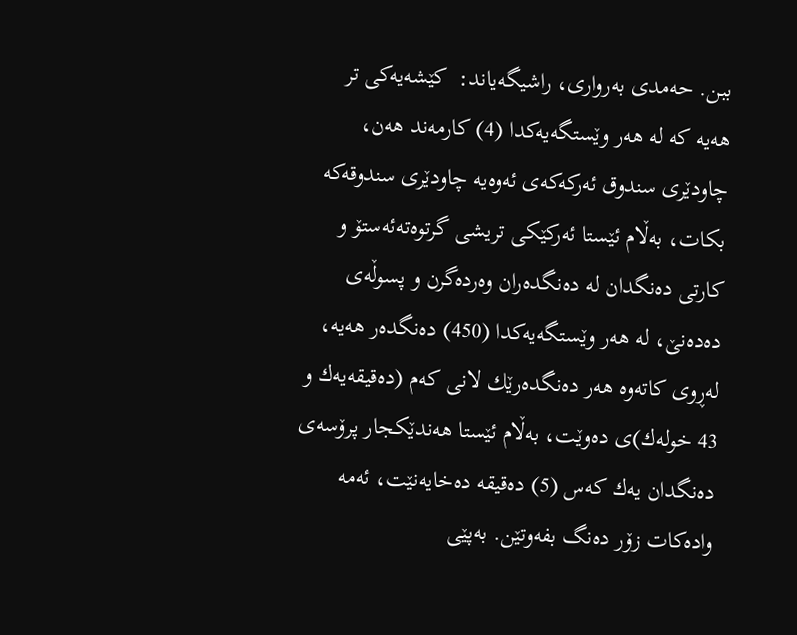ببن. حەمدی بەرواری، راشیگەیاند:  كێشەیەكی تر هەیە كە لە هەر وێستگەیەكدا (4) كارمەند هەن، چاودێری سندوق ئەركەكەی ئەوەیە چاودێری سندوقەكە بكات، بەڵام ئێستا ئەركێكی تریشی گرتوەتەئەستۆ و كارتی دەنگدان لە دەنگدەران وەردەگرن و پسوڵەی دەدەنێ، لە هەر وێستگەیەكدا (450) دەنگدەر هەیە، لەڕوی كاتەوە هەر دەنگدەرێك لانی كەم (دەقیقەیەك و 43 خولەك)ی دەوێت، بەڵام ئێستا هەندێكجار پرۆسەی دەنگدان یەك كەس (5) دەقیقە دەخایەنێت، ئەمە وادەكات زۆر دەنگ بفەوتێن. بەپێی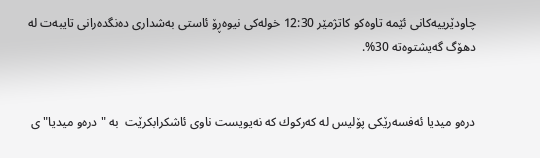چاودێرییەكانی ئێمە تاوەكو كاتژمێر 12:30 خولەكی نیوەڕۆ ئاستی بەشداری دەنگدەرانی تایبەت لە دهۆگ گەیشتوەتە 30%.


درەو میدیا ئەفسەرێكی پۆلیس لە كەركوك كە نەیویست ناوی ئاشكرابكرێت  بە "درەو میدیا" ی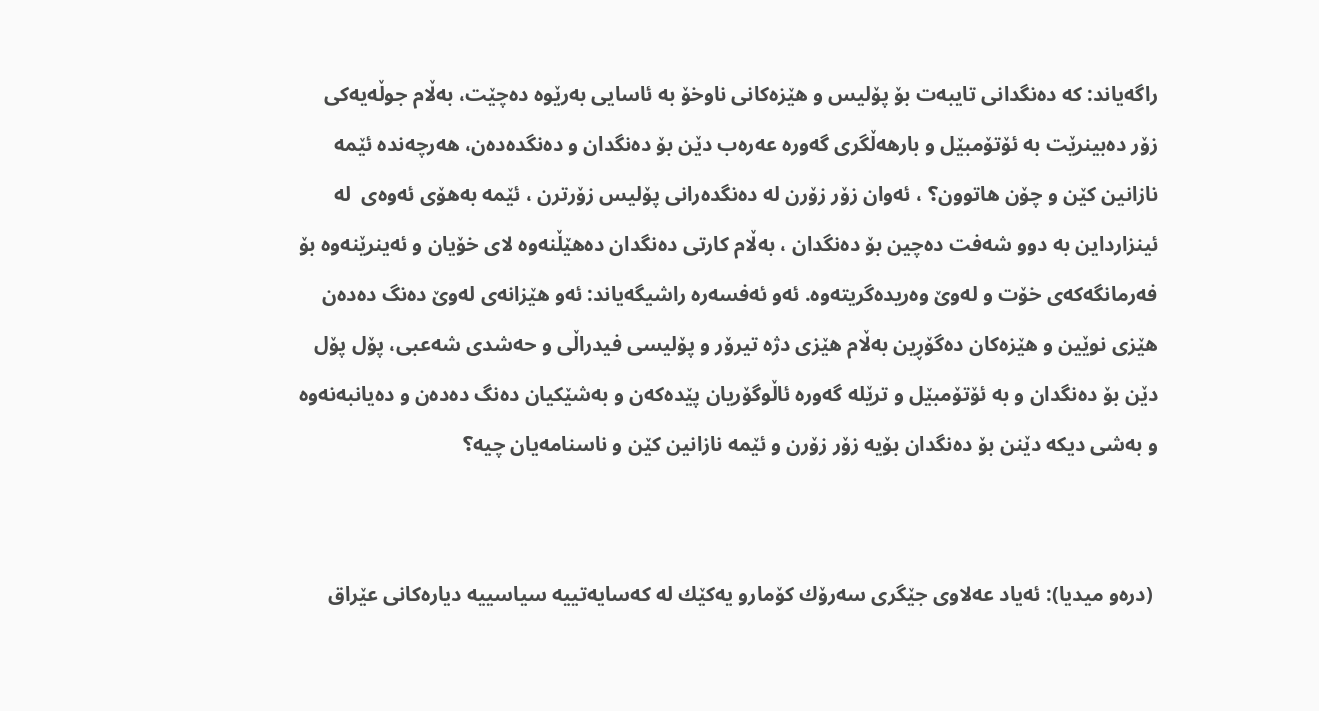راگەیاند: كە دەنگدانی تایبەت بۆ پۆلیس و هێزەكانی ناوخۆ بە ئاسایی بەرێوە دەچێت، بەڵام جوڵەیەكی زۆر دەبینرێت بە ئۆتۆمبێل و بارهەڵگری گەورە عەرەب دێن بۆ دەنگدان و دەنگدەدەن، هەرچەندە ئێمە نازانین كێن و چۆن هاتوون؟ ، ئەوان زۆر زۆرن لە دەنگدەرانی پۆلیس زۆرترن ، ئێمە بەهۆی ئەوەی  لە ئینزارداین بە دوو شەفت دەچین بۆ دەنگدان ، بەڵام کارتی دەنگدان دەهێڵنەوە لای خۆیان و ئەینرێنەوە بۆ فەرمانگەكەی خۆت و لەوێ وەریدەگریتەوە. ئەو ئەفسەرە راشیگەیاند: ئەو هێزانەی لەوێ دەنگ دەدەن هێزی نوێین و هێزەكان دەگۆڕین بەڵام هێزی دژە تیرۆر و پۆلیسی فیدراڵی و حەشدی شەعبی، پۆل پۆل دێن بۆ دەنگدان و بە ئۆتۆمبێل و ترێلە گەورە ئاڵوگۆریان پێدەكەن و بەشێكیان دەنگ دەدەن و دەیانبەنەوە و بەشی دیكە دێنن بۆ دەنگدان بۆیە زۆر زۆرن و ئێمە نازانین كێن و ناسنامەیان چیە؟


 (درەو میدیا): ئەیاد عەلاوی جێگری سەرۆك كۆمارو یەكێك لە كەسایەتییە سیاسییە دیارەكانی عێراق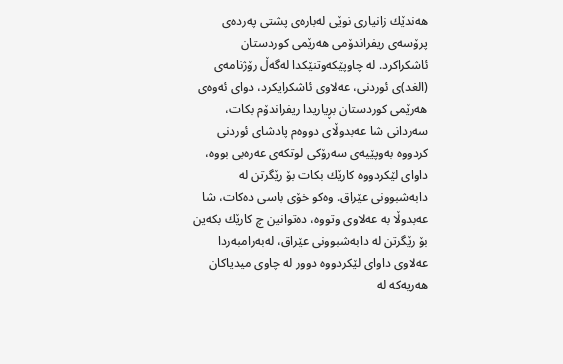هەندێك زانیاری نوێی لەبارەی پشتی پەردەی پرۆسەی ریفراندۆمی هەرێمی كوردستان ئاشكراكرد. لە چاوپێكەوتنێكدا لەگەڵ رۆژنامەی (الغد)ی ئوردنی، عەلاوی ئاشكرایكرد، دوای ئەوەی هەرێمی كوردستان بڕیاریدا ریفراندۆم بكات، سەردانی شا عەبدوڵای دووەم پادشای ئوردنی كردووە بەوپێیەی سەرۆكی لوتكەی عەرەبی بووە، داوای لێكردووە كارێك بكات بۆ رێگرتن لە دابەشبوونی عێراق. وەكو خۆی باسی دەكات، شا عەبدوڵا بە عەلاوی وتووە، دەتوانین چ كارێك بكەین بۆ رێگرتن لە دابەشبوونی عێراق، لەبەرامبەردا عەلاوی داوای لێكردووە دوور لە چاوی میدیاكان هەریەكە لە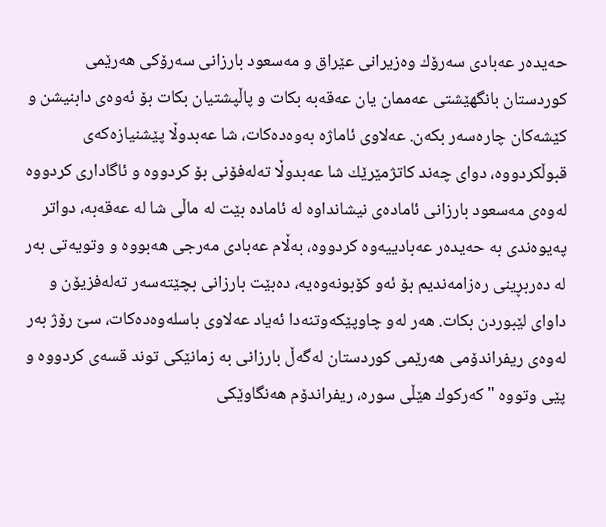حەیدەر عەبادی سەرۆك وەزیرانی عێراق و مەسعود بارزانی سەرۆكی هەرێمی كوردستان بانگهێشتی عەممان یان عەقەبە بكات و پاڵپشتیان بكات بۆ ئەوەی دابنیشن و كێشەكان چارەسەر بكەن. عەلاوی ئاماژە بەوەدەكات، شا عەبدوڵا پێشنیازەكەی قبوڵكردووە، دوای چەند كاتژمێرێك شا عەبدوڵا تەلەفۆنی بۆ كردووە و ئاگاداری كردووە لەوەی مەسعود بارزانی ئامادەی نیشانداوە لە ئامادە بێت لە ماڵی شا لە عەقەبە، دواتر پەیوەندی بە حەیدەر عەبادییەوە كردووە، بەڵام عەبادی مەرجی هەبووە و وتویەتی بەر لە دەربڕینی رەزامەندیم بۆ ئەو كۆبونەوەیە، دەبێت بارزانی بچێتەسەر تەلەفزیۆن و داوای لێبوردن بكات. هەر لەو چاوپێكەوتنەدا ئەیاد عەلاوی باسلەوەدەكات، سێ رۆژ بەر لەوەی ریفراندۆمی هەرێمی كوردستان لەگەڵ بارزانی بە زمانێكی توند قسەی كردووە و پێی وتووە "كەركوك هێڵی سورە، ریفراندۆم هەنگاوێكی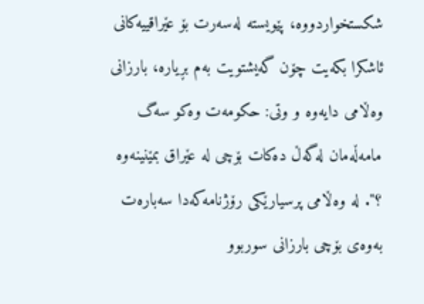شكستخواردووە، پێویستە لەسەرت بۆ عێراقییەكانی ئاشكرا بكەیت چۆن گەیشتویت بەم بڕیارە، بارزانی وەڵامی دایەوە و وتی: حكومەت وەكو سەگ مامەڵەمان لەگەڵ دەكات بۆچی لە عێراق بمێنینەوە ؟". لە وەڵامی پرسیارێكی رۆژنامەكەدا سەبارەت بەوەی بۆچی بارزانی سوربوو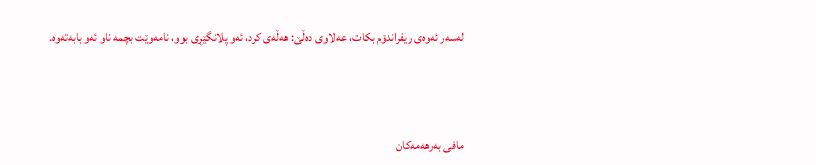لەسەر ئەوەی ریفراندۆم بكات، عەلاوی دەڵێ: هەڵەی كرد، ئەو پلانگێڕی بوو، نامەوێت بچمە ناو ئەو بابەتەوە.



مافی به‌رهه‌مه‌كان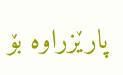پارێزراوه‌ بۆ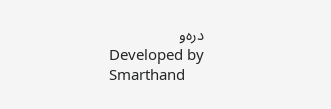دره‌و
Developed by Smarthand